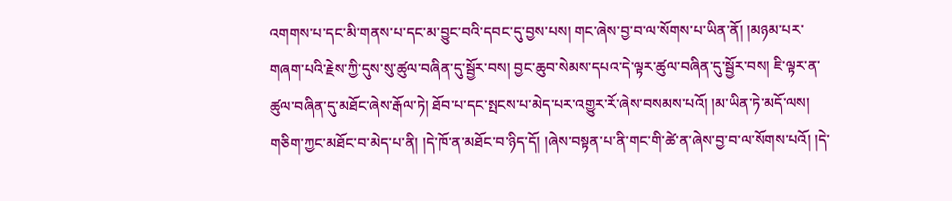འགགས་པ་དང་མི་གནས་པ་དང་མ་བྱུང་བའི་དབང་དུ་བྱས་པས། གང་ཞེས་བྱ་བ་ལ་སོགས་པ་ཡིན་ནོ། །མཉམ་པར་གཞག་པའི་རྗེས་ཀྱི་དུས་སུ་ཚུལ་བཞིན་དུ་སྦྱོར་བས། བྱང་ཆུབ་སེམས་དཔའ་དེ་ལྟར་ཚུལ་བཞིན་དུ་སྦྱོར་བས། ཇི་ལྟར་ན་ཚུལ་བཞིན་དུ་མཐོང་ཞེས་རྒོལ་ཏེ། ཐོབ་པ་དང་སྤངས་པ་མེད་པར་འགྱུར་རོ་ཞེས་བསམས་པའོ། །མ་ཡིན་ཏེ་མདོ་ལས། གཅིག་ཀྱང་མཐོང་བ་མེད་པ་ནི། །དེ་ཁོ་ན་མཐོང་བ་ཉིད་དོ། །ཞེས་བསྟན་པ་ནི་གང་གི་ཚེ་ན་ཞེས་བྱ་བ་ལ་སོགས་པའོ། །དེ་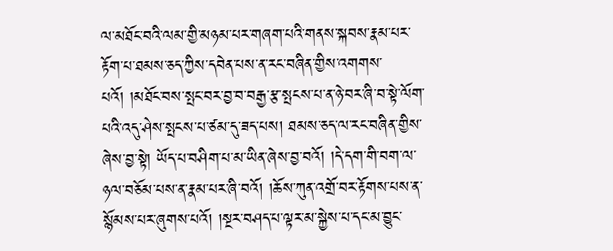ལ་མཐོང་བའི་ལམ་གྱི་མཉམ་པར་གཞག་པའི་གནས་སྐབས་རྣམ་པར་རྟོག་པ་ཐམས་ཅད་ཀྱིས་དབེན་པས་ན་རང་བཞིན་གྱིས་འགགས་པའོ། །མཐོང་བས་སྤང་བར་བྱ་བ་བརྒྱ་རྩ་སྤངས་པ་ན་ཉེ་བར་ཞི་བ་སྟེ་ལོག་པའི་འདུ་ཤེས་སྤངས་པ་ཙམ་དུ་ཟད་པས། ཐམས་ཅད་ལ་རང་བཞིན་གྱིས་ཞེས་བྱ་སྟེ། ཡོད་པ་བཤིག་པ་མ་ཡིན་ཞེས་བྱ་བའོ། །དེ་དག་གི་བག་ལ་ཉལ་བཅོམ་པས་ན་རྣམ་པར་ཞི་བའོ། །ཆོས་ཀུན་འགྲོ་བར་རྟོགས་པས་ན་སྙོམས་པར་ཞུགས་པའོ། །སྔར་བཤད་པ་ལྟར་མ་སྐྱེས་པ་དང་མ་བྱུང་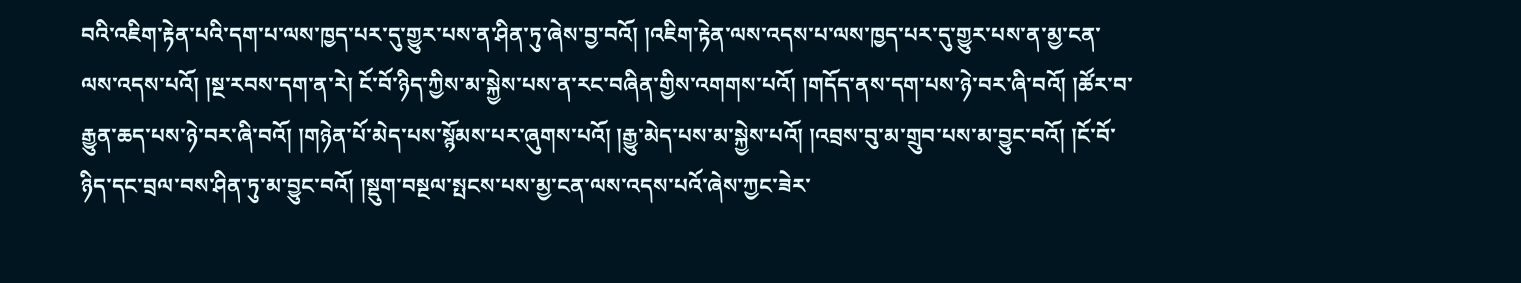བའི་འཇིག་རྟེན་པའི་དག་པ་ལས་ཁྱད་པར་དུ་གྱུར་པས་ན་ཤིན་ཏུ་ཞེས་བྱ་བའོ། །འཇིག་རྟེན་ལས་འདས་པ་ལས་ཁྱད་པར་དུ་གྱུར་པས་ན་མྱ་ངན་ལས་འདས་པའོ། །སྔ་རབས་དག་ན་རེ། ངོ་བོ་ཉིད་ཀྱིས་མ་སྐྱེས་པས་ན་རང་བཞིན་གྱིས་འགགས་པའོ། །གདོད་ནས་དག་པས་ཉེ་བར་ཞི་བའོ། །ཚོར་བ་རྒྱུན་ཆད་པས་ཉེ་བར་ཞི་བའོ། །གཉེན་པོ་མེད་པས་སྙོམས་པར་ཞུགས་པའོ། །རྒྱུ་མེད་པས་མ་སྐྱེས་པའོ། །འབྲས་བུ་མ་གྲུབ་པས་མ་བྱུང་བའོ། །ངོ་བོ་ཉིད་དང་བྲལ་བས་ཤིན་ཏུ་མ་བྱུང་བའོ། །སྡུག་བསྔལ་སྤངས་པས་མྱ་ངན་ལས་འདས་པའོ་ཞེས་ཀྱང་ཟེར་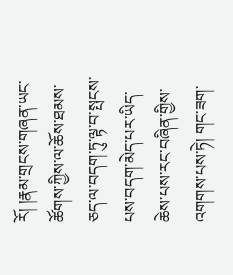རོ། །རྣམ་གྲངས་གཞན་ཡང་ཚོགས་ཀྱིས་ལ་ཆོས་ཐམས་ཅད་ལ་བདག་ཏུ་ལྟ་བ་སྤངས་པས་བདག་མེད་པར་ཡིད་ཆེས་པས་རང་བཞིན་གྱིས་འགགས་པས་ཏེ། གང་ཟག་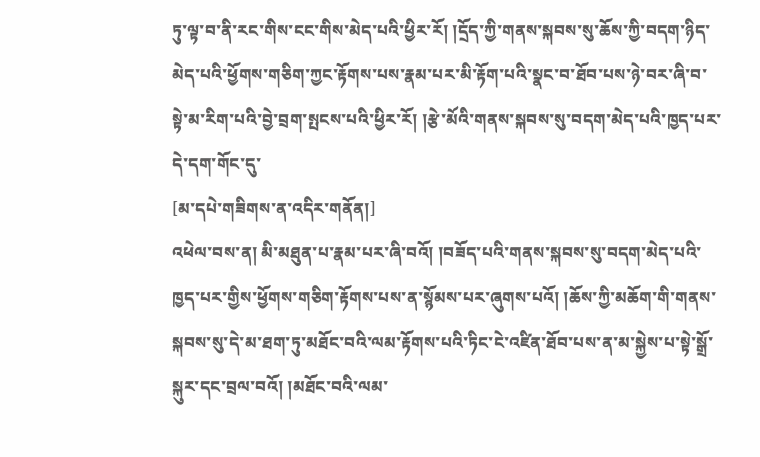ཏུ་ལྟ་བ་ནི་རང་གིས་ངང་གིས་མེད་པའི་ཕྱིར་རོ། །དྲོད་ཀྱི་གནས་སྐབས་སུ་ཆོས་ཀྱི་བདག་ཉིད་མེད་པའི་ཕྱོགས་གཅིག་ཀྱང་རྟོགས་པས་རྣམ་པར་མི་རྟོག་པའི་སྣང་བ་ཐོབ་པས་ཉེ་བར་ཞི་བ་སྟེ་མ་རིག་པའི་བྱེ་བྲག་སྤངས་པའི་ཕྱིར་རོ། །རྩེ་མོའི་གནས་སྐབས་སུ་བདག་མེད་པའི་ཁྱད་པར་དེ་དག་གོང་དུ་
[མ་དཔེ་གཟིགས་ན་འདིར་གནོན།]
འཕེལ་བས་ན། མི་མཐུན་པ་རྣམ་པར་ཞི་བའོ། །བཟོད་པའི་གནས་སྐབས་སུ་བདག་མེད་པའི་ཁྱད་པར་གྱིས་ཕྱོགས་གཅིག་རྟོགས་པས་ན་སྙོམས་པར་ཞུགས་པའོ། །ཆོས་ཀྱི་མཆོག་གི་གནས་སྐབས་སུ་དེ་མ་ཐག་ཏུ་མཐོང་བའི་ལམ་རྟོགས་པའི་ཏིང་ངེ་འཛིན་ཐོབ་པས་ན་མ་སྐྱེས་པ་སྟེ་སྒྲོ་སྐུར་དང་བྲལ་བའོ། །མཐོང་བའི་ལམ་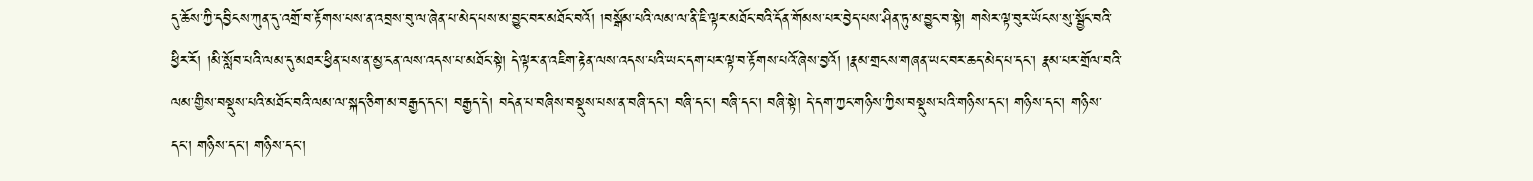དུ་ཆོས་ཀྱི་དབྱིངས་ཀུན་དུ་འགྲོ་བ་རྟོགས་པས་ན་འབྲས་བུ་ལ་ཞེན་པ་མེད་པས་མ་བྱུང་བར་མཐོང་བའོ། །བསྒོམ་པའི་ལམ་ལ་ནི་ཇི་ལྟར་མཐོང་བའི་དོན་གོམས་པར་བྱེད་པས་ཤིན་ཏུ་མ་བྱུང་བ་སྟེ། གསེར་ལྟ་བུར་ཡོངས་སུ་སྦྱོང་བའི་ཕྱིར་རོ། །མི་སློབ་པའི་ལམ་དུ་མཐར་ཕྱིན་པས་ན་མྱ་ངན་ལས་འདས་པ་མཐོང་སྟེ། དེ་ལྟར་ན་འཇིག་རྟེན་ལས་འདས་པའི་ཡང་དག་པར་ལྟ་བ་རྟོགས་པའོ་ཞེས་བྱའོ། །རྣམ་གྲངས་གཞན་ཡང་བར་ཆད་མེད་པ་དང་། རྣམ་པར་གྲོལ་བའི་ལམ་གྱིས་བསྡུས་པའི་མཐོང་བའི་ལམ་ལ་སྐད་ཅིག་མ་བརྒྱད་དང་། བརྒྱད་དེ། བདེན་པ་བཞིས་བསྡུས་པས་ན་བཞི་དང་། བཞི་དང་། བཞི་དང་། བཞི་སྟེ། དེ་དག་ཀྱང་གཉིས་ཀྱིས་བསྡུས་པའི་གཉིས་དང་། གཉིས་དང་། གཉིས་དང་། གཉིས་དང་། གཉིས་དང་།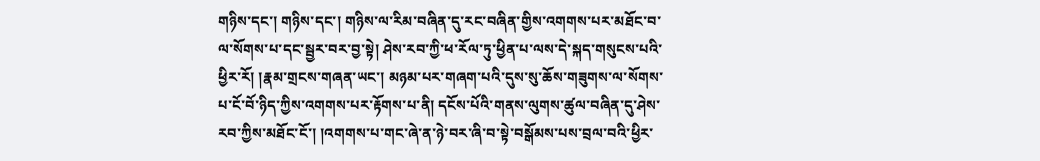གཉིས་དང་། གཉིས་དང་། གཉིས་ལ་རིམ་བཞིན་དུ་རང་བཞིན་གྱིས་འགགས་པར་མཐོང་བ་ལ་སོགས་པ་དང་སྦྱར་བར་བྱ་སྟེ། ཤེས་རབ་ཀྱི་ཕ་རོལ་ཏུ་ཕྱིན་པ་ལས་དེ་སྐད་གསུངས་པའི་ཕྱིར་རོ། །རྣམ་གྲངས་གཞན་ཡང་། མཉམ་པར་གཞག་པའི་དུས་སུ་ཆོས་གཟུགས་ལ་སོགས་པ་ངོ་བོ་ཉིད་ཀྱིས་འགགས་པར་རྟོགས་པ་ནི། དངོས་པོའི་གནས་ལུགས་ཚུལ་བཞིན་དུ་ཤེས་རབ་ཀྱིས་མཐོང་ངོ་། །འགགས་པ་གང་ཞེ་ན་ཉེ་བར་ཞི་བ་སྟེ་བསྒོམས་པས་བྲལ་བའི་ཕྱིར་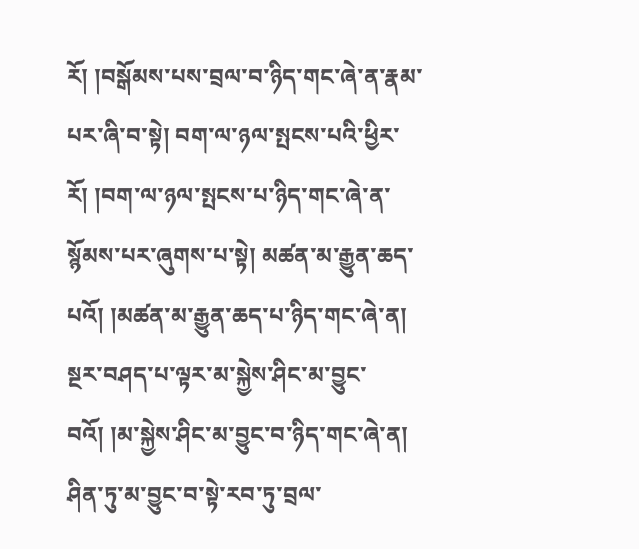རོ། །བསྒོམས་པས་བྲལ་བ་ཉིད་གང་ཞེ་ན་རྣམ་པར་ཞི་བ་སྟེ། བག་ལ་ཉལ་སྤངས་པའི་ཕྱིར་རོ། །བག་ལ་ཉལ་སྤངས་པ་ཉིད་གང་ཞེ་ན་སྙོམས་པར་ཞུགས་པ་སྟེ། མཚན་མ་རྒྱུན་ཆད་པའོ། །མཚན་མ་རྒྱུན་ཆད་པ་ཉིད་གང་ཞེ་ན། སྔར་བཤད་པ་ལྟར་མ་སྐྱེས་ཤིང་མ་བྱུང་བའོ། །མ་སྐྱེས་ཤིང་མ་བྱུང་བ་ཉིད་གང་ཞེ་ན། ཤིན་ཏུ་མ་བྱུང་བ་སྟེ་རབ་ཏུ་བྲལ་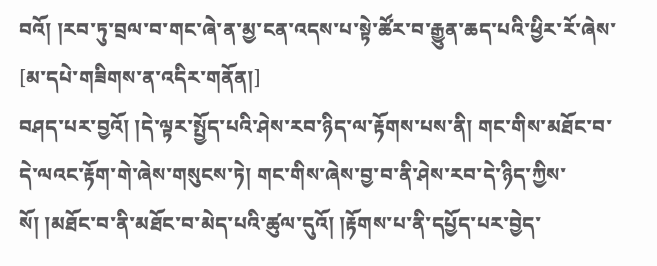བའོ། །རབ་ཏུ་བྲལ་བ་གང་ཞེ་ན་མྱ་ངན་འདས་པ་སྟེ་ཚོར་བ་རྒྱུན་ཆད་པའི་ཕྱིར་རོ་ཞེས་
[མ་དཔེ་གཟིགས་ན་འདིར་གནོན།]
བཤད་པར་བྱའོ། །དེ་ལྟར་སྤྱོད་པའི་ཤེས་རབ་ཉིད་ལ་རྟོགས་པས་ནི། གང་གིས་མཐོང་བ་དེ་ལའང་རྟོག་གེ་ཞེས་གསུངས་ཏེ། གང་གིས་ཞེས་བྱ་བ་ནི་ཤེས་རབ་དེ་ཉིད་ཀྱིས་སོ། །མཐོང་བ་ནི་མཐོང་བ་མེད་པའི་ཚུལ་དུའོ། །རྟོགས་པ་ནི་དཔྱོད་པར་བྱེད་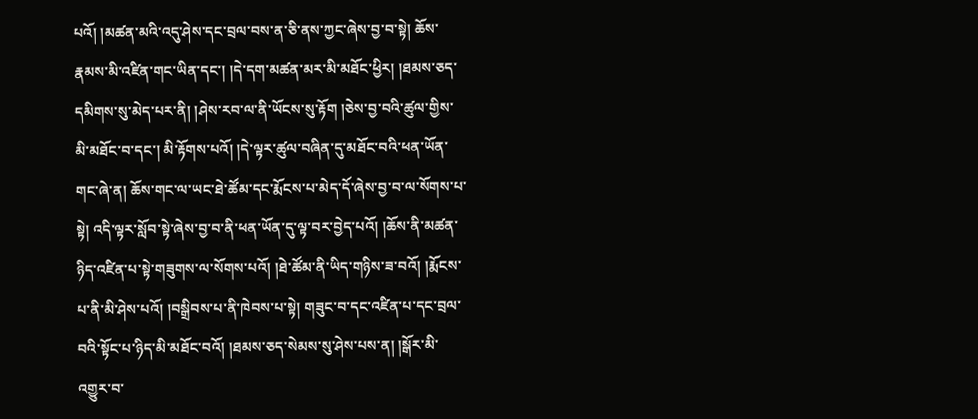པའོ། །མཚན་མའི་འདུ་ཤེས་དང་བྲལ་བས་ན་ཅི་ནས་ཀྱང་ཞེས་བྱ་བ་སྟེ། ཆོས་རྣམས་མི་འཛིན་གང་ཡིན་དང་། །དེ་དག་མཚན་མར་མི་མཐོང་ཕྱིར། །ཐམས་ཅད་དམིགས་སུ་མེད་པར་ནི། །ཤེས་རབ་ལ་ནི་ཡོངས་སུ་རྟོག །ཅེས་བྱ་བའི་ཚུལ་གྱིས་མི་མཐོང་བ་དང་། མི་རྟོགས་པའོ། །དེ་ལྟར་ཚུལ་བཞིན་དུ་མཐོང་བའི་ཕན་ཡོན་གང་ཞེ་ན། ཆོས་གང་ལ་ཡང་ཐེ་ཚོམ་དང་རྨོངས་པ་མེད་དོ་ཞེས་བྱ་བ་ལ་སོགས་པ་སྟེ། འདི་ལྟར་སློབ་སྟེ་ཞེས་བྱ་བ་ནི་ཕན་ཡོན་དུ་ལྟ་བར་བྱེད་པའོ། །ཆོས་ནི་མཚན་ཉིད་འཛིན་པ་སྟེ་གཟུགས་ལ་སོགས་པའོ། །ཐེ་ཚོམ་ནི་ཡིད་གཉིས་ཟ་བའོ། །རྨོངས་པ་ནི་མི་ཤེས་པའོ། །བསྒྲིབས་པ་ནི་ཁེབས་པ་སྟེ། གཟུང་བ་དང་འཛིན་པ་དང་བྲལ་བའི་སྟོང་པ་ཉིད་མི་མཐོང་བའོ། །ཐམས་ཅད་སེམས་སུ་ཤེས་པས་ན། །སྒོར་མི་འགྱུར་བ་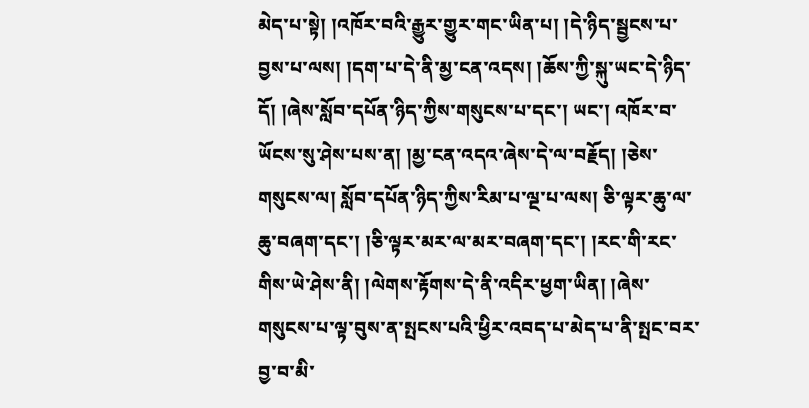མེད་པ་སྟེ། །འཁོར་བའི་རྒྱུར་གྱུར་གང་ཡིན་པ། །དེ་ཉིད་སྦྱངས་པ་བྱས་པ་ལས། །དག་པ་དེ་ནི་མྱ་ངན་འདས། །ཆོས་ཀྱི་སྐུ་ཡང་དེ་ཉིད་དོ། །ཞེས་སློབ་དཔོན་ཉིད་ཀྱིས་གསུངས་པ་དང་། ཡང་། འཁོར་བ་ཡོངས་སུ་ཤེས་པས་ན། །མྱ་ངན་འདའ་ཞེས་དེ་ལ་བརྗོད། །ཅེས་གསུངས་ལ། སློབ་དཔོན་ཉིད་ཀྱིས་རིམ་པ་ལྔ་པ་ལས། ཅི་ལྟར་ཆུ་ལ་ཆུ་བཞག་དང་། །ཅི་ལྟར་མར་ལ་མར་བཞག་དང་། །རང་གི་རང་གིས་ཡེ་ཤེས་ནི། །ལེགས་རྟོགས་དེ་ནི་འདིར་ཕྱག་ཡིན། །ཞེས་གསུངས་པ་ལྟ་བུས་ན་སྤངས་པའི་ཕྱིར་འབད་པ་མེད་པ་ནི་སྤང་བར་བྱ་བ་མི་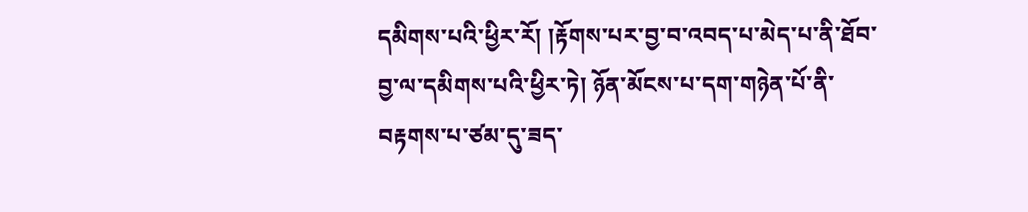དམིགས་པའི་ཕྱིར་རོ། །རྟོགས་པར་བྱ་བ་འབད་པ་མེད་པ་ནི་ཐོབ་བྱ་ལ་དམིགས་པའི་ཕྱིར་ཏེ། ཉོན་མོངས་པ་དག་གཉེན་པོ་ནི་བརྟགས་པ་ཙམ་དུ་ཟད་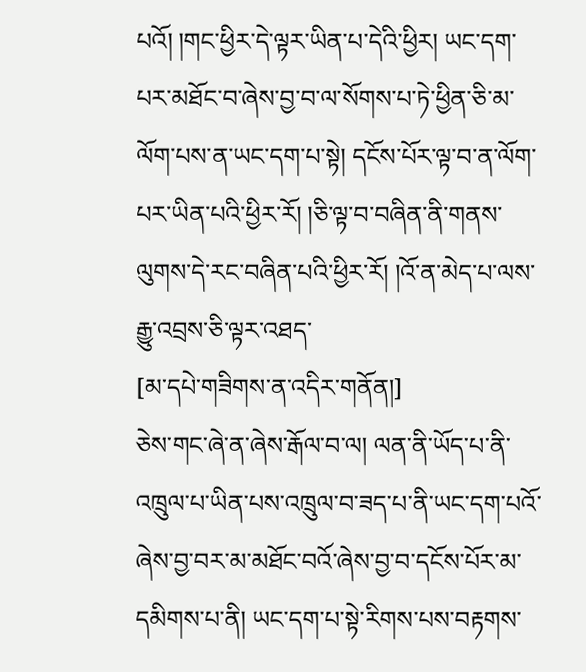པའོ། །གང་ཕྱིར་དེ་ལྟར་ཡིན་པ་དེའི་ཕྱིར། ཡང་དག་པར་མཐོང་བ་ཞེས་བྱ་བ་ལ་སོགས་པ་ཏེ་ཕྱིན་ཅི་མ་ལོག་པས་ན་ཡང་དག་པ་སྟེ། དངོས་པོར་ལྟ་བ་ན་ལོག་པར་ཡིན་པའི་ཕྱིར་རོ། །ཅི་ལྟ་བ་བཞིན་ནི་གནས་ལུགས་དེ་རང་བཞིན་པའི་ཕྱིར་རོ། །འོ་ན་མེད་པ་ལས་རྒྱུ་འབྲས་ཅི་ལྟར་འཐད་
[མ་དཔེ་གཟིགས་ན་འདིར་གནོན།]
ཅེས་གང་ཞེ་ན་ཞེས་རྒོལ་བ་ལ། ལན་ནི་ཡོད་པ་ནི་འཁྲུལ་པ་ཡིན་པས་འཁྲུལ་བ་ཟད་པ་ནི་ཡང་དག་པའོ་ཞེས་བྱ་བར་མ་མཐོང་བའོ་ཞེས་བྱ་བ་དངོས་པོར་མ་དམིགས་པ་ནི། ཡང་དག་པ་སྟེ་རིགས་པས་བརྟགས་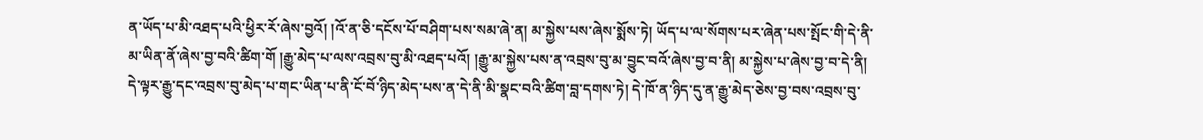ན་ཡོད་པ་མི་འཐད་པའི་ཕྱིར་རོ་ཞེས་བྱའོ། །འོ་ན་ཅི་དངོས་པོ་བཤིག་པས་སམ་ཞེ་ན། མ་སྐྱེས་པས་ཞེས་སྨོས་ཏེ། ཡོད་པ་ལ་སོགས་པར་ཞེན་པས་སྤོང་གི་དེ་ནི་མ་ཡིན་ནོ་ཞེས་བྱ་བའི་ཚིག་གོ །རྒྱུ་མེད་པ་ལས་འབྲས་བུ་མི་འཐད་པའོ། །རྒྱུ་མ་སྐྱེས་པས་ན་འབྲས་བུ་མ་བྱུང་བའོ་ཞེས་བྱ་བ་ནི། མ་སྐྱེས་པ་ཞེས་བྱ་བ་དེ་ནི། དེ་ལྟར་རྒྱུ་དང་འབྲས་བུ་མེད་པ་གང་ཡིན་པ་ནི་ངོ་བོ་ཉིད་མེད་པས་ན་དེ་ནི་མི་སྣང་བའི་ཚིག་བླ་དགས་ཏེ། དེ་ཁོ་ན་ཉིད་དུ་ན་རྒྱུ་མེད་ཅེས་བྱ་བས་འབྲས་བུ་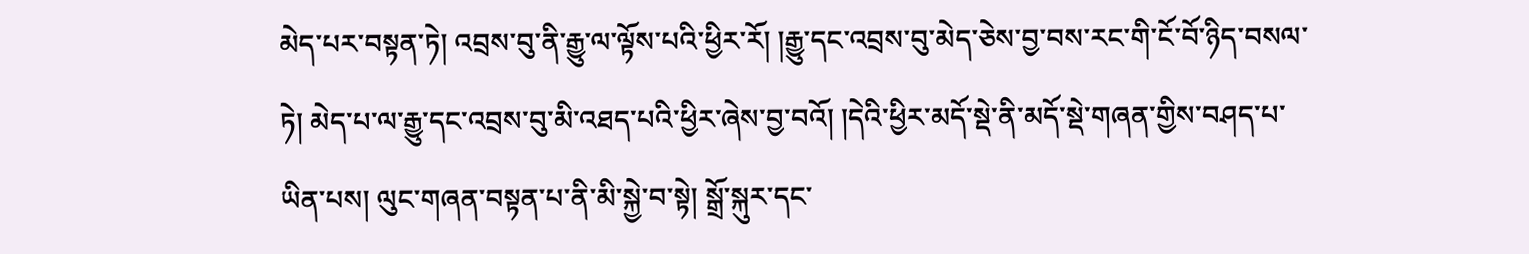མེད་པར་བསྟན་ཏེ། འབྲས་བུ་ནི་རྒྱུ་ལ་ལྟོས་པའི་ཕྱིར་རོ། །རྒྱུ་དང་འབྲས་བུ་མེད་ཅེས་བྱ་བས་རང་གི་ངོ་བོ་ཉིད་བསལ་ཏེ། མེད་པ་ལ་རྒྱུ་དང་འབྲས་བུ་མི་འཐད་པའི་ཕྱིར་ཞེས་བྱ་བའོ། །དེའི་ཕྱིར་མདོ་སྡེ་ནི་མདོ་སྡེ་གཞན་གྱིས་བཤད་པ་ཡིན་པས། ལུང་གཞན་བསྟན་པ་ནི་མི་སྐྱེ་བ་སྟེ། སྒྲོ་སྐུར་དང་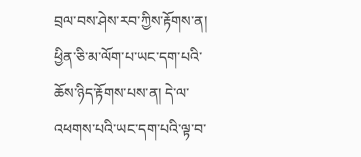བྲལ་བས་ཤེས་རབ་ཀྱིས་རྟོགས་ན། ཕྱིན་ཅི་མ་ལོག་པ་ཡང་དག་པའི་ཆོས་ཉིད་རྟོགས་པས་ན། དེ་ལ་འཕགས་པའི་ཡང་དག་པའི་ལྟ་བ་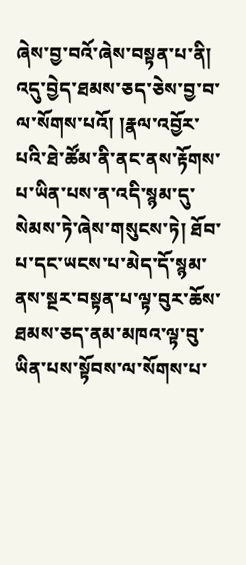ཞེས་བྱ་བའོ་ཞེས་བསྟན་པ་ནི། འདུ་བྱེད་ཐམས་ཅད་ཅེས་བྱ་བ་ལ་སོགས་པའོ། །རྣལ་འབྱོར་པའི་ཐེ་ཚོམ་ནི་ནང་ནས་རྟོགས་པ་ཡིན་པས་ན་འདི་སྙམ་དུ་སེམས་ཏེ་ཞེས་གསུངས་ཏེ། ཐོབ་པ་དང་ཡངས་པ་མེད་དོ་སྙམ་ནས་སྔར་བསྟན་པ་ལྟ་བུར་ཆོས་ཐམས་ཅད་ནམ་མཁའ་ལྟ་བུ་ཡིན་པས་སྟོབས་ལ་སོགས་པ་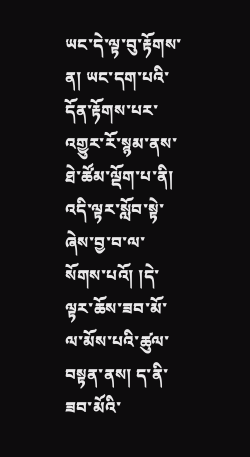ཡང་དེ་ལྟ་བུ་རྟོགས་ན། ཡང་དག་པའི་དོན་རྟོགས་པར་འགྱུར་རོ་སྙམ་ནས་ཐེ་ཚོམ་ལྡོག་པ་ནི། འདི་ལྟར་སློབ་སྟེ་ཞེས་བྱ་བ་ལ་སོགས་པའོ། །དེ་ལྟར་ཆོས་ཟབ་མོ་ལ་མོས་པའི་ཚུལ་བསྟན་ནས། ད་ནི་ཟབ་མོའི་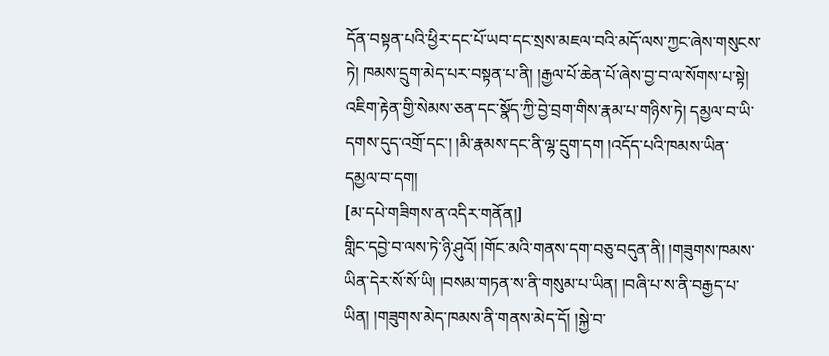དོན་བསྟན་པའི་ཕྱིར་དང་པོ་ཡབ་དང་སྲས་མཇལ་བའི་མདོ་ལས་ཀྱང་ཞེས་གསུངས་ཏེ། ཁམས་དྲུག་མེད་པར་བསྟན་པ་ནི། །རྒྱལ་པོ་ཆེན་པོ་ཞེས་བྱ་བ་ལ་སོགས་པ་སྟེ། འཇིག་རྟེན་གྱི་སེམས་ཅན་དང་སྣོད་ཀྱི་བྱེ་བྲག་གིས་རྣམ་པ་གཉིས་ཏེ། དམྱལ་བ་ཡི་དགས་དུད་འགྲོ་དང་། །མི་རྣམས་དང་ནི་ལྷ་དྲུག་དག །འདོད་པའི་ཁམས་ཡིན་དམྱལ་བ་དག།
[མ་དཔེ་གཟིགས་ན་འདིར་གནོན།]
གླིང་དབྱེ་བ་ལས་ཏེ་ཉི་ཤུའོ། །གོང་མའི་གནས་དག་བཅུ་བདུན་ནི། །གཟུགས་ཁམས་ཡིན་དེར་སོ་སོ་ཡི། །བསམ་གཏན་ས་ནི་གསུམ་པ་ཡིན། །བཞི་པ་ས་ནི་བརྒྱད་པ་ཡིན། །གཟུགས་མེད་ཁམས་ནི་གནས་མེད་དོ། །སྐྱེ་བ་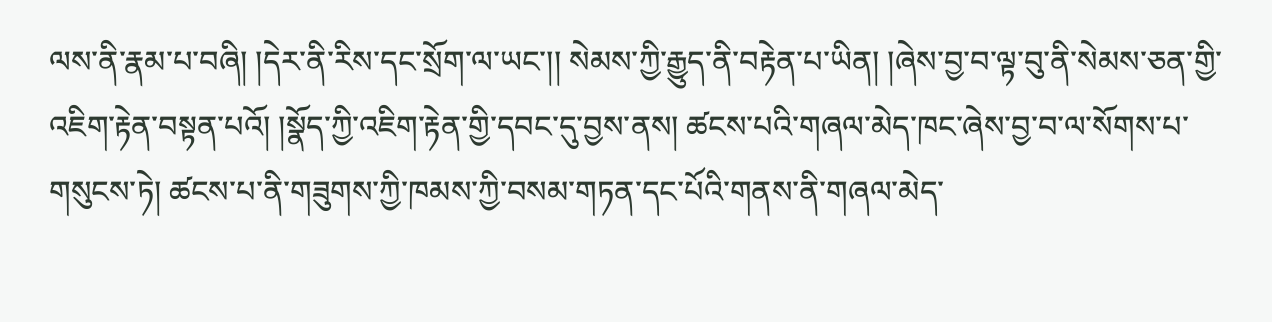ལས་ནི་རྣམ་པ་བཞི། །དེར་ནི་རིས་དང་སྲོག་ལ་ཡང་།། སེམས་ཀྱི་རྒྱུད་ནི་བརྟེན་པ་ཡིན། །ཞེས་བྱ་བ་ལྟ་བུ་ནི་སེམས་ཅན་གྱི་འཇིག་རྟེན་བསྟན་པའོ། །སྣོད་ཀྱི་འཇིག་རྟེན་གྱི་དབང་དུ་བྱས་ནས། ཚངས་པའི་གཞལ་མེད་ཁང་ཞེས་བྱ་བ་ལ་སོགས་པ་གསུངས་ཏེ། ཚངས་པ་ནི་གཟུགས་ཀྱི་ཁམས་ཀྱི་བསམ་གཏན་དང་པོའི་གནས་ནི་གཞལ་མེད་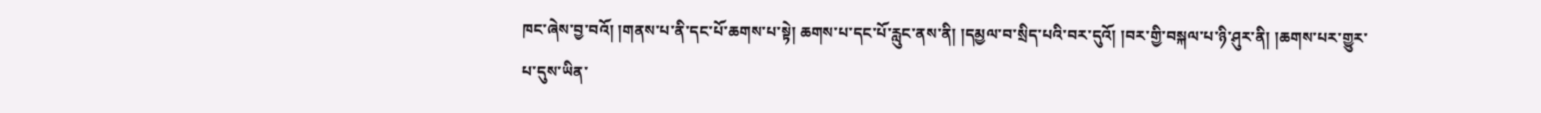ཁང་ཞེས་བྱ་བའོ། །གནས་པ་ནི་དང་པོ་ཆགས་པ་སྟེ། ཆགས་པ་དང་པོ་རླུང་ནས་ནི། །དམྱལ་བ་སྲིད་པའི་བར་དུའོ། །བར་གྱི་བསྐལ་པ་ཉི་ཤུར་ནི། །ཆགས་པར་གྱུར་པ་དུས་ཡིན་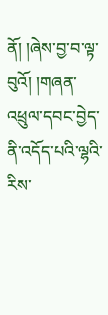ནོ། །ཞེས་བྱ་བ་ལྟ་བུའོ། །གཞན་འཕྲུལ་དབང་བྱེད་ནི་འདོད་པའི་ལྷའི་རིས་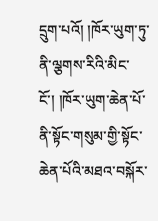དྲུག་པའོ། །ཁོར་ཡུག་ཏུ་ནི་ལྕགས་རིའི་མིང་ངོ་། །ཁོར་ཡུག་ཆེན་པོ་ནི་སྟོང་གསུམ་གྱི་སྟོང་ཆེན་པོའི་མཐའ་བསྐོར་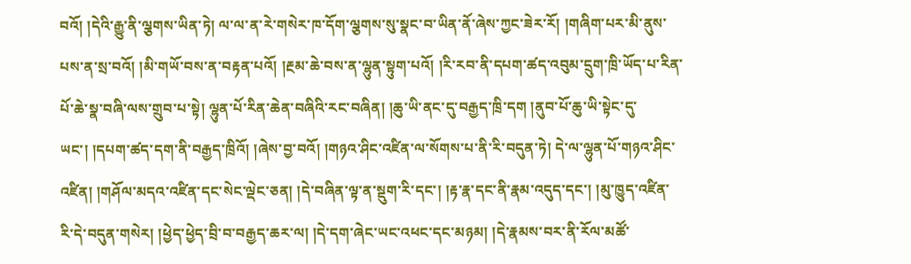བའོ། །དེའི་རྒྱུ་ནི་ལྕགས་ཡིན་ཏེ། ལ་ལ་ན་རེ་གསེར་ཁ་དོག་ལྕགས་སུ་སྣང་བ་ཡིན་ནོ་ཞེས་ཀྱང་ཟེར་རོ། །གཞིག་པར་མི་ནུས་པས་ན་སྲ་བའོ། །མི་གཡོ་བས་ན་བརྟན་པའོ། །རྔམ་ཆེ་བས་ན་ལྷུན་སྟུག་པའོ། །རི་རབ་ནི་དཔག་ཚད་འབུམ་དྲུག་ཁྲི་ཡོད་པ་རིན་པོ་ཆེ་སྣ་བཞི་ལས་གྲུབ་པ་སྟེ། ལྷུན་པོ་རིན་ཆེན་བཞིའི་རང་བཞིན། །ཆུ་ཡི་ནང་དུ་བརྒྱད་ཁྲི་དག །ནུབ་པོ་ཆུ་ཡི་སྟེང་དུ་ཡང་། །དཔག་ཚད་དག་ནི་བརྒྱད་ཁྲིའོ། །ཞེས་བྱ་བའོ། །གཉའ་ཤིང་འཛིན་ལ་སོགས་པ་ནི་རི་བདུན་ཏེ། དེ་ལ་ལྷུན་པོ་གཉའ་ཤིང་འཛིན། །གཤོལ་མདའ་འཛིན་དང་སེང་ལྡེང་ཅན། །དེ་བཞིན་ལྟ་ན་སྡུག་རི་དང་། །རྟ་རྣ་དང་ནི་རྣམ་འདུད་དང་། །མུ་ཁྱུད་འཛིན་རི་དེ་བདུན་གསེར། །ཕྱེད་ཕྱེད་བྲི་བ་བརྒྱད་ཆར་ལ། །དེ་དག་ཞེང་ཡང་འཕང་དང་མཉམ། །དེ་རྣམས་བར་ནི་རོལ་མཚོ་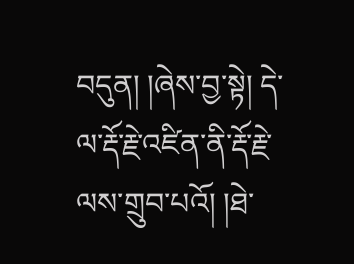བདུན། །ཞེས་བྱ་སྟེ། དེ་ལ་རྡོ་རྗེ་འཛིན་ནི་རྡོ་རྗེ་ལས་གྲུབ་པའོ། །ཐེ་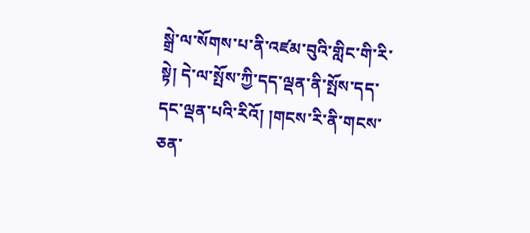སྒྲེ་ལ་སོགས་པ་ནི་འཛམ་བུའི་གླིང་གི་རི་སྟེ། དེ་ལ་སྤོས་ཀྱི་དད་ལྡན་ནི་སྤོས་དད་དང་ལྡན་པའི་རིའོ། །གངས་རི་ནི་གངས་ཅན་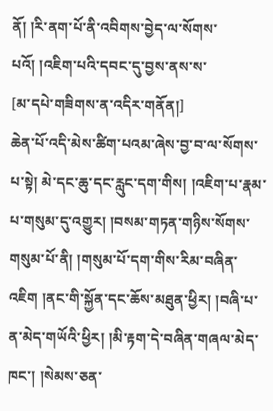ནོ། །རི་ནག་པོ་ནི་འབིགས་བྱེད་ལ་སོགས་པའོ། །འཇིག་པའི་དབང་དུ་བྱས་ནས་ས་
[མ་དཔེ་གཟིགས་ན་འདིར་གནོན།]
ཆེན་པོ་འདི་མེས་ཚིག་པའམ་ཞེས་བྱ་བ་ལ་སོགས་པ་སྟེ། མེ་དང་ཆུ་དང་རླུང་དག་གིས། །འཇིག་པ་རྣམ་པ་གསུམ་དུ་འགྱུར། །བསམ་གཏན་གཉིས་སོགས་གསུམ་པོ་ནི། །གསུམ་པོ་དག་གིས་རིམ་བཞིན་འཇིག །ནང་གི་སྐྱོན་དང་ཆོས་མཐུན་ཕྱིར། །བཞི་པ་ན་མེད་གཡོའི་ཕྱིར། །མི་རྟག་དེ་བཞིན་གཞལ་མེད་ཁང་། །སེམས་ཅན་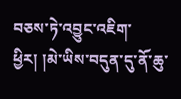བཅས་ཏེ་འབྱུང་འཇིག་ཕྱིར། །མེ་ཡིས་བདུན་དུ་ནོ་ཆུ་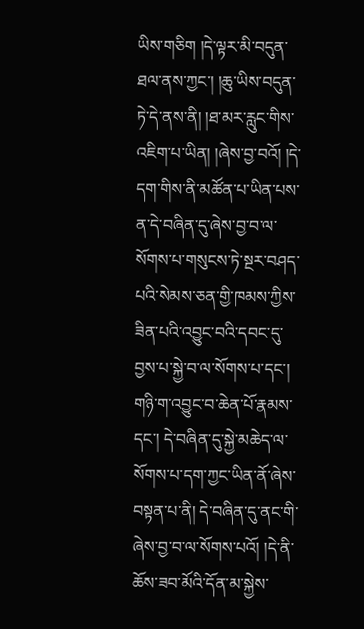ཡིས་གཅིག །དེ་ལྟར་མི་བདུན་ཐལ་ནས་ཀྱང་། །ཆུ་ཡིས་བདུན་ཏེ་དེ་ནས་ནི། །ཐ་མར་རླུང་གིས་འཇིག་པ་ཡིན། །ཞེས་བྱ་བའོ། །དེ་དག་གིས་ནི་མཚོན་པ་ཡིན་པས་ན་དེ་བཞིན་དུ་ཞེས་བྱ་བ་ལ་སོགས་པ་གསུངས་ཏེ་སྔར་བཤད་པའི་སེམས་ཅན་གྱི་ཁམས་ཀྱིས་ཟིན་པའི་འབྱུང་བའི་དབང་དུ་བྱས་པ་སྐྱེ་བ་ལ་སོགས་པ་དང་། གཉི་ག་འབྱུང་བ་ཆེན་པོ་རྣམས་དང་། དེ་བཞིན་དུ་སྐྱེ་མཆེད་ལ་སོགས་པ་དག་ཀྱང་ཡིན་ནོ་ཞེས་བསྟན་པ་ནི། དེ་བཞིན་དུ་ནང་གི་ཞེས་བྱ་བ་ལ་སོགས་པའོ། །དེ་ནི་ཆོས་ཟབ་མོའི་དོན་མ་སྐྱེས་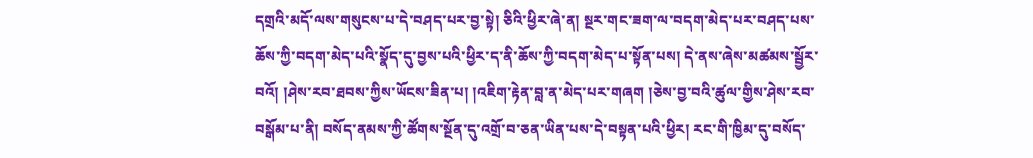དགྲའི་མདོ་ལས་གསུངས་པ་དེ་བཤད་པར་བྱ་སྟེ། ཅིའི་ཕྱིར་ཞེ་ན། སྔར་གང་ཟག་ལ་བདག་མེད་པར་བཤད་པས་ཆོས་ཀྱི་བདག་མེད་པའི་སྣོད་དུ་བྱས་པའི་ཕྱིར་ད་ནི་ཆོས་ཀྱི་བདག་མེད་པ་སྟོན་པས། དེ་ནས་ཞེས་མཚམས་སྦྱོར་བའོ། །ཤེས་རབ་ཐབས་ཀྱིས་ཡོངས་ཟིན་པ། །འཇིག་རྟེན་བླ་ན་མེད་པར་གཞག །ཅེས་བྱ་བའི་ཚུལ་གྱིས་ཤེས་རབ་བསྒོམ་པ་ནི། བསོད་ནམས་ཀྱི་ཚོགས་སྔོན་དུ་འགྲོ་བ་ཅན་ཡིན་པས་དེ་བསྟན་པའི་ཕྱིར། རང་གི་ཁྱིམ་དུ་བསོད་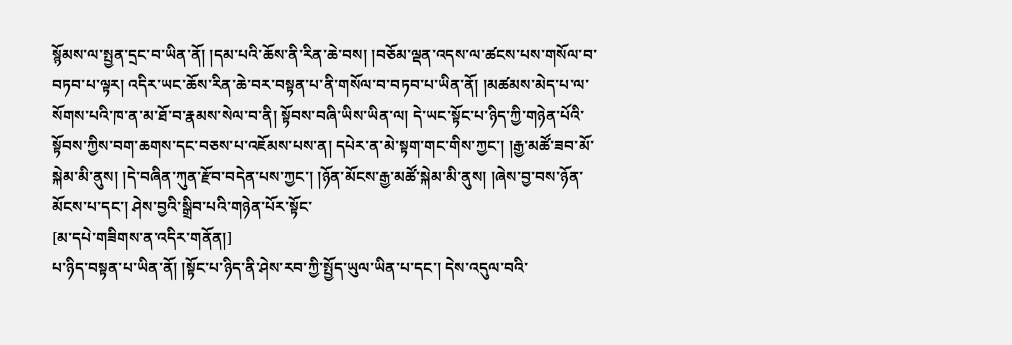སྙོམས་ལ་སྤྱན་དྲང་བ་ཡིན་ནོ། །དམ་པའི་ཆོས་ནི་རིན་ཆེ་བས། །བཅོམ་ལྡན་འདས་ལ་ཚངས་པས་གསོལ་བ་བཏབ་པ་ལྟར། འདིར་ཡང་ཆོས་རིན་ཆེ་བར་བསྟན་པ་ནི་གསོལ་བ་བཏབ་པ་ཡིན་ནོ། །མཚམས་མེད་པ་ལ་སོགས་པའི་ཁ་ན་མ་ཐོ་བ་རྣམས་སེལ་བ་ནི། སྟོབས་བཞི་ཡིས་ཡིན་ལ། དེ་ཡང་སྟོང་པ་ཉིད་ཀྱི་གཉེན་པོའི་སྟོབས་ཀྱིས་བག་ཆགས་དང་བཅས་པ་འཇོམས་པས་ན། དཔེར་ན་མེ་སྟག་གང་གིས་ཀྱང་། །རྒྱ་མཚོ་ཟབ་མོ་སྐེམ་མི་ནུས། །དེ་བཞིན་ཀུན་རྫོབ་བདེན་པས་ཀྱང་། །ཉོན་མོངས་རྒྱ་མཚོ་སྐེམ་མི་ནུས། །ཞེས་བྱ་བས་ཉོན་མོངས་པ་དང་། ཤེས་བྱའི་སྒྲིབ་པའི་གཉེན་པོར་སྟོང་
[མ་དཔེ་གཟིགས་ན་འདིར་གནོན།]
པ་ཉིད་བསྟན་པ་ཡིན་ནོ། །སྟོང་པ་ཉིད་ནི་ཤེས་རབ་ཀྱི་སྤྱོད་ཡུལ་ཡིན་པ་དང་། དེས་འདུལ་བའི་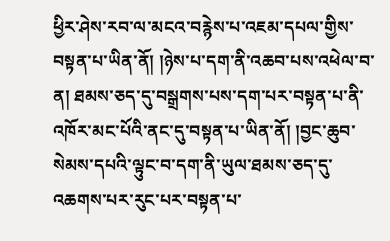ཕྱིར་ཤེས་རབ་ལ་མངའ་བརྙེས་པ་འཇམ་དཔལ་གྱིས་བསྟན་པ་ཡིན་ནོ། །ཉེས་པ་དག་ནི་འཆབ་པས་འཕེལ་བ་ན། ཐམས་ཅད་དུ་བསྒྲགས་པས་དག་པར་བསྟན་པ་ནི་འཁོར་མང་པོའི་ནང་དུ་བསྟན་པ་ཡིན་ནོ། །བྱང་ཆུབ་སེམས་དཔའི་ལྟུང་བ་དག་ནི་ཡུལ་ཐམས་ཅད་དུ་འཆགས་པར་རུང་པར་བསྟན་པ་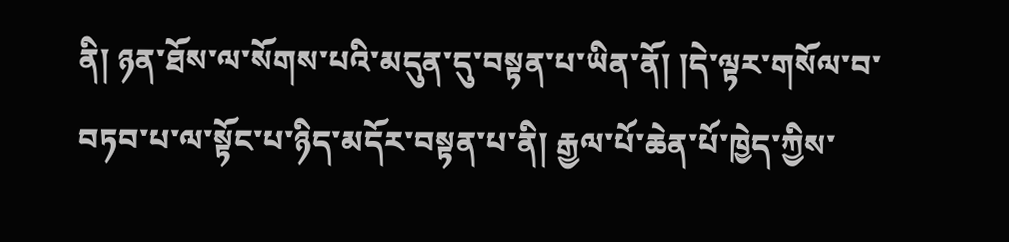ནི། ཉན་ཐོས་ལ་སོགས་པའི་མདུན་དུ་བསྟན་པ་ཡིན་ནོ། །དེ་ལྟར་གསོལ་བ་བཏབ་པ་ལ་སྟོང་པ་ཉིད་མདོར་བསྟན་པ་ནི། རྒྱལ་པོ་ཆེན་པོ་ཁྱེད་ཀྱིས་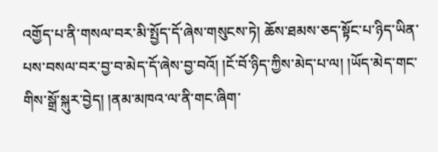འགྱོད་པ་ནི་གསལ་བར་མི་སྤྱོད་དོ་ཞེས་གསུངས་ཏེ། ཆོས་ཐམས་ཅད་སྟོང་པ་ཉིད་ཡིན་པས་བསལ་བར་བྱ་བ་མེད་དོ་ཞེས་བྱ་བའོ། །ངོ་བོ་ཉིད་ཀྱིས་མེད་པ་ལ། །ཡོད་མེད་གང་གིས་སྒྲོ་སྐུར་བྱེད། །ནམ་མཁའ་ལ་ནི་གང་ཞིག་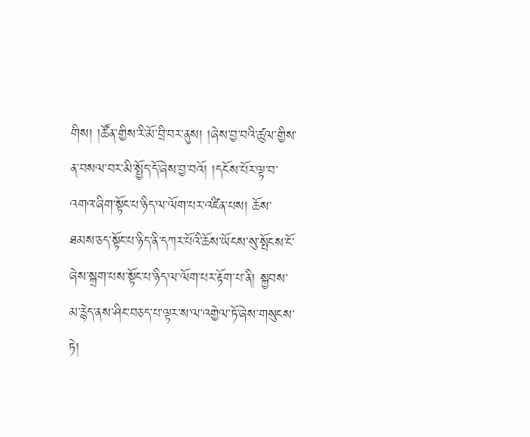གིས། །ཚོན་གྱིས་རི་མོ་བྲི་བར་ནུས། །ཞེས་བྱ་བའི་ཚུལ་གྱིས་ན་བསལ་བར་མི་སྤྱོད་དོ་ཞེས་བྱ་བའོ། །དངོས་པོར་ལྟ་བ་འགའ་ཞིག་སྟོང་པ་ཉིད་ལ་ལོག་པར་འཛིན་པས། ཆོས་ཐམས་ཅད་སྟོང་པ་ཉིད་ནི་དཀར་པོའི་ཆོས་ཡོངས་སུ་སྤོངས་ངོ་ཞེས་སྐྲག་པས་སྟོང་པ་ཉིད་ལ་ལོག་པར་རྟོག་པ་ནི། སྐྱབས་མ་རྙེད་ནས་ཤིང་བཅད་པ་ལྟར་ས་ལ་འགྱེལ་ཏོ་ཞེས་གསུངས་ཏེ།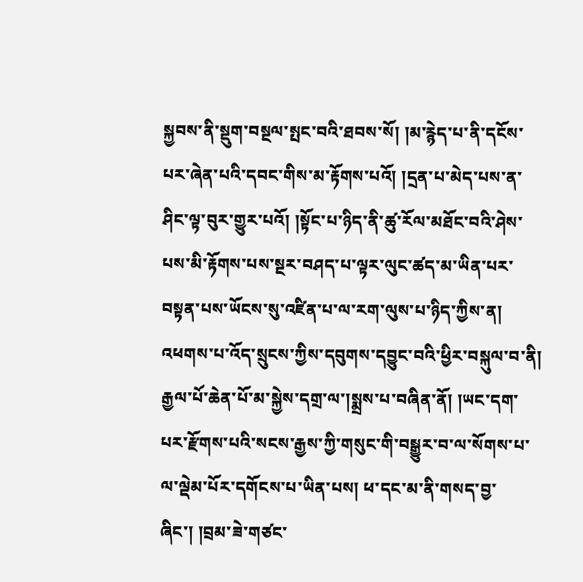སྐྱབས་ནི་སྡུག་བསྔལ་སྤང་བའི་ཐབས་སོ། །མ་རྙེད་པ་ནི་དངོས་པར་ཞེན་པའི་དབང་གིས་མ་རྟོགས་པའོ། །དྲན་པ་མེད་པས་ན་ཤིང་ལྟ་བུར་གྱུར་པའོ། །སྟོང་པ་ཉིད་ནི་ཚུ་རོལ་མཐོང་བའི་ཤེས་པས་མི་རྟོགས་པས་སྔར་བཤད་པ་ལྟར་ལུང་ཚད་མ་ཡིན་པར་བསྟན་པས་ཡོངས་སུ་འཛིན་པ་ལ་རག་ལུས་པ་ཉིད་ཀྱིས་ན། འཕགས་པ་འོད་སྲུངས་ཀྱིས་དབུགས་དབྱུང་བའི་ཕྱིར་བསྐུལ་བ་ནི། རྒྱལ་པོ་ཆེན་པོ་མ་སྐྱེས་དགྲ་ལ་།སྨྲས་པ་བཞིན་ནོ། །ཡང་དག་པར་རྫོགས་པའི་སངས་རྒྱས་ཀྱི་གསུང་གི་བསྒྱུར་བ་ལ་སོགས་པ་ལ་ལྡེམ་པོར་དགོངས་པ་ཡིན་པས། ཕ་དང་མ་ནི་གསད་བྱ་ཞིང་། །བྲམ་ཟེ་གཙང་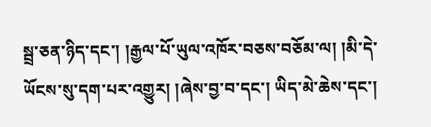སྦྲ་ཅན་ཉིད་དང་། །རྒྱལ་པོ་ཡུལ་འཁོར་བཅས་བཅོམ་ལ། །མི་དེ་ཡོངས་སུ་དག་པར་འགྱུར། །ཞེས་བྱ་བ་དང་། ཡིད་མེ་ཆེས་དང་།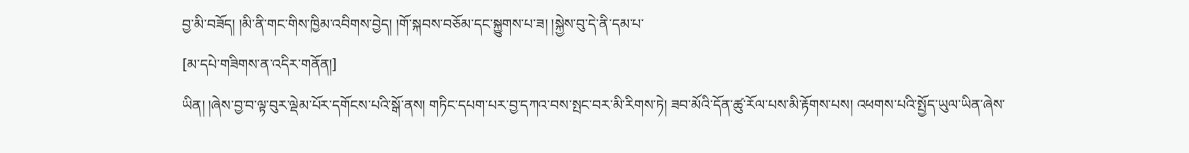བྱ་མི་བཟོད། །མི་ནི་གང་གིས་ཁྱིམ་འབིགས་བྱེད། །གོ་སྐབས་བཅོམ་དང་སྐྱུགས་པ་ཟ། །སྐྱེས་བུ་དེ་ནི་དམ་པ་
[མ་དཔེ་གཟིགས་ན་འདིར་གནོན།]
ཡིན། །ཞེས་བྱ་བ་ལྟ་བུར་ལྡེམ་པོར་དགོངས་པའི་སྒོ་ནས། གཏིང་དཔག་པར་བྱ་དཀའ་བས་སྤང་བར་མི་རིགས་ཏེ། ཟབ་མོའི་དོན་ཚུ་རོལ་པས་མི་རྟོགས་པས། འཕགས་པའི་སྤྱོད་ཡུལ་ཡིན་ཞེས་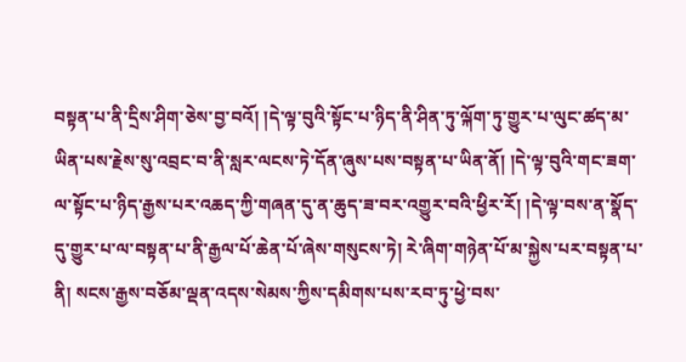བསྟན་པ་ནི་དྲིས་ཤིག་ཅེས་བྱ་བའོ། །དེ་ལྟ་བུའི་སྟོང་པ་ཉིད་ནི་ཤིན་ཏུ་ལྐོག་ཏུ་གྱུར་པ་ལུང་ཚད་མ་ཡིན་པས་རྗེས་སུ་འབྲང་བ་ནི་སླར་ལངས་ཏེ་དོན་ཞུས་པས་བསྟན་པ་ཡིན་ནོ། །དེ་ལྟ་བུའི་གང་ཟག་ལ་སྟོང་པ་ཉིད་རྒྱས་པར་འཆད་ཀྱི་གཞན་དུ་ན་ཆུད་ཟ་བར་འགྱུར་བའི་ཕྱིར་རོ། །དེ་ལྟ་བས་ན་སྣོད་དུ་གྱུར་པ་ལ་བསྟན་པ་ནི་རྒྱལ་པོ་ཆེན་པོ་ཞེས་གསུངས་ཏེ། རེ་ཞིག་གཉེན་པོ་མ་སྐྱེས་པར་བསྟན་པ་ནི། སངས་རྒྱས་བཅོམ་ལྡན་འདས་སེམས་ཀྱིས་དམིགས་པས་རབ་ཏུ་ཕྱེ་བས་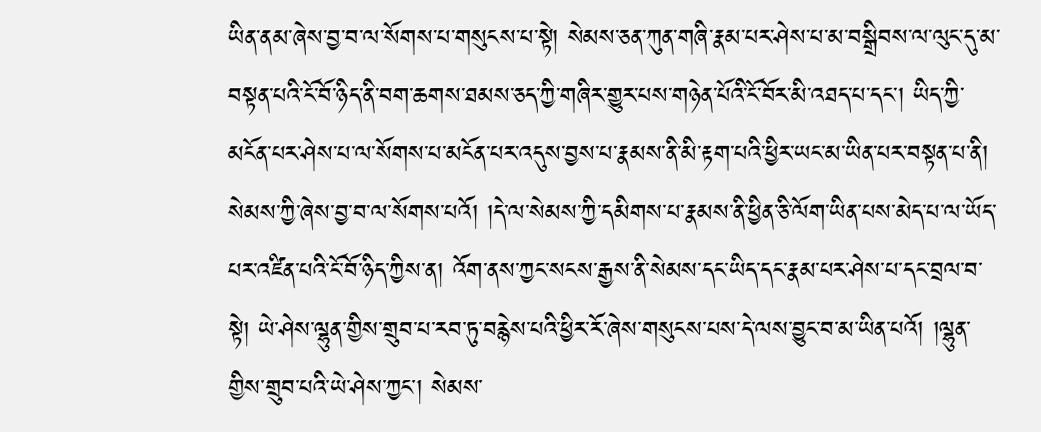ཡིན་ནམ་ཞེས་བྱ་བ་ལ་སོགས་པ་གསུངས་པ་སྟེ། སེམས་ཅན་ཀུན་གཞི་རྣམ་པར་ཤེས་པ་མ་བསྒྲིབས་ལ་ལུང་དུ་མ་བསྟན་པའི་ངོ་བོ་ཉིད་ནི་བག་ཆགས་ཐམས་ཅད་ཀྱི་གཞིར་གྱུར་པས་གཉེན་པོའི་ངོ་བོར་མི་འཐད་པ་དང་། ཡིད་ཀྱི་མངོན་པར་ཤེས་པ་ལ་སོགས་པ་མངོན་པར་འདུས་བྱས་པ་རྣམས་ནི་མི་རྟག་པའི་ཕྱིར་ཡང་མ་ཡིན་པར་བསྟན་པ་ནི། སེམས་ཀྱི་ཞེས་བྱ་བ་ལ་སོགས་པའོ། །དེ་ལ་སེམས་ཀྱི་དམིགས་པ་རྣམས་ནི་ཕྱིན་ཅི་ལོག་ཡིན་པས་མེད་པ་ལ་ཡོད་པར་འཛིན་པའི་ངོ་བོ་ཉིད་ཀྱིས་ན། འོག་ནས་ཀྱང་སངས་རྒྱས་ནི་སེམས་དང་ཡིད་དང་རྣམ་པར་ཤེས་པ་དང་བྲལ་བ་སྟེ། ཡེ་ཤེས་ལྷུན་གྱིས་གྲུབ་པ་རབ་ཏུ་བརྙེས་པའི་ཕྱིར་རོ་ཞེས་གསུངས་པས་དེ་ལས་བྱུང་བ་མ་ཡིན་པའོ། །ལྷུན་གྱིས་གྲུབ་པའི་ཡེ་ཤེས་ཀྱང་། སེམས་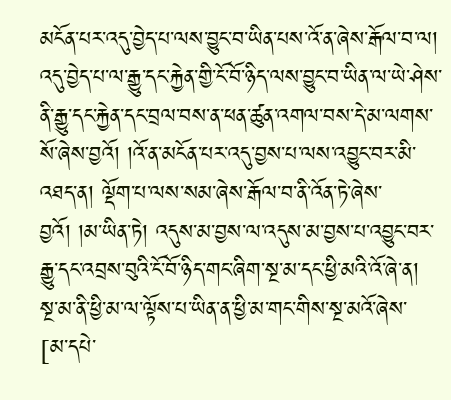མངོན་པར་འདུ་བྱེད་པ་ལས་བྱུང་བ་ཡིན་པས་འོ་ན་ཞེས་རྒོལ་བ་ལ། འདུ་བྱེད་པ་ལ་རྒྱུ་དང་རྐྱེན་གྱི་ངོ་བོ་ཉིད་ལས་བྱུང་བ་ཡིན་ལ་ཡེ་ཤེས་ནི་རྒྱུ་དང་རྐྱེན་དང་བྲལ་བས་ན་ཕན་ཚུན་འགལ་བས་དེ་མ་ལགས་སོ་ཞེས་བྱའོ། །འོ་ན་མངོན་པར་འདུ་བྱས་པ་ལས་འབྱུང་བར་མི་འཐད་ན། ལྡོག་པ་ལས་སམ་ཞེས་རྒོལ་བ་ནི་འོན་ཏེ་ཞེས་བྱའོ། །མ་ཡིན་ཏེ། འདུས་མ་བྱས་ལ་འདུས་མ་བྱས་པ་འབྱུང་བར་རྒྱུ་དང་འབྲས་བུའི་ངོ་བོ་ཉིད་གང་ཞིག་སྔ་མ་དང་ཕྱི་མའི་འོ་ཞེ་ན། སྔ་མ་ནི་ཕྱི་མ་ལ་ལྟོས་པ་ཡིན་ན་ཕྱི་མ་གང་གིས་སྔ་མའོ་ཞེས་
[མ་དཔེ་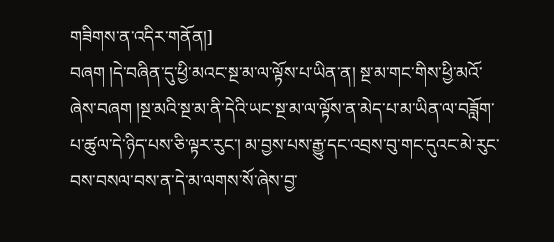གཟིགས་ན་འདིར་གནོན།]
བཞག །དེ་བཞིན་དུ་ཕྱི་མའང་སྔ་མ་ལ་ལྟོས་པ་ཡིན་ན། སྔ་མ་གང་གིས་ཕྱི་མའོ་ཞེས་བཞག །སྔ་མའི་སྔ་མ་ནི་དེའི་ཡང་སྔ་མ་ལ་ལྟོས་ན་མེད་པ་མ་ཡིན་ལ་བཟློག་པ་ཚུལ་དེ་ཉིད་པས་ཅི་ལྟར་རུང་། མ་བྱས་པས་རྒྱུ་དང་འབྲས་བུ་གང་དུའང་མེ་རུང་བས་བསལ་བས་ན་དེ་མ་ལགས་སོ་ཞེས་བྱ་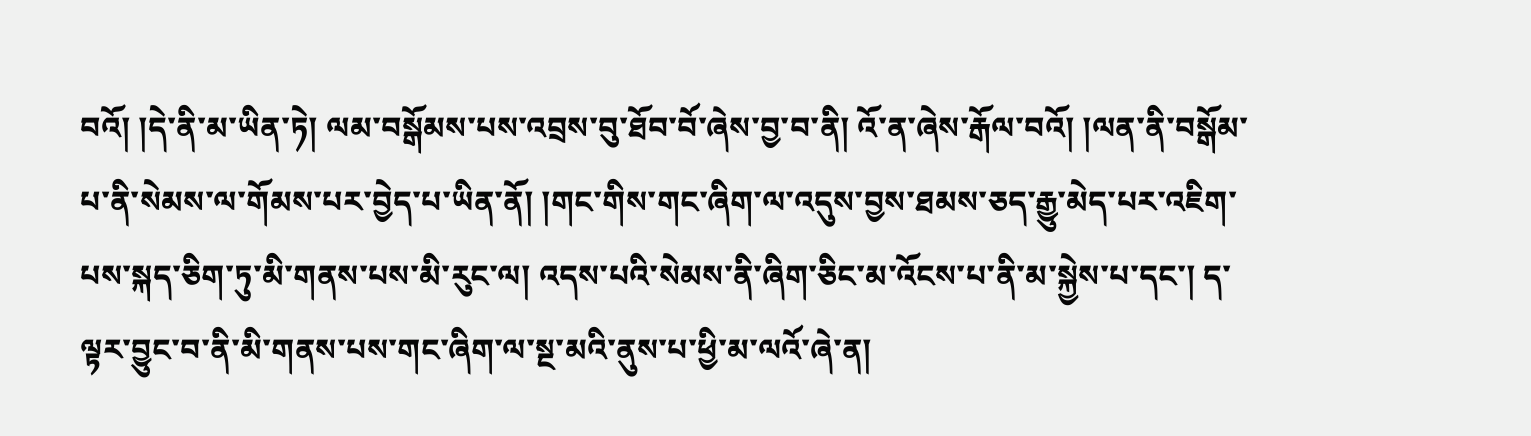བའོ། །དེ་ནི་མ་ཡིན་ཏེ། ལམ་བསྒོམས་པས་འབྲས་བུ་ཐོབ་བོ་ཞེས་བྱ་བ་ནི། འོ་ན་ཞེས་རྒོལ་བའོ། །ལན་ནི་བསྒོམ་པ་ནི་སེམས་ལ་གོམས་པར་བྱེད་པ་ཡིན་ནོ། །གང་གིས་གང་ཞིག་ལ་འདུས་བྱས་ཐམས་ཅད་རྒྱུ་མེད་པར་འཇིག་པས་སྐད་ཅིག་ཏུ་མི་གནས་པས་མི་རུང་ལ། འདས་པའི་སེམས་ནི་ཞིག་ཅིང་མ་འོངས་པ་ནི་མ་སྐྱེས་པ་དང་། ད་ལྟར་བྱུང་བ་ནི་མི་གནས་པས་གང་ཞིག་ལ་སྔ་མའི་ནུས་པ་ཕྱི་མ་ལའོ་ཞེ་ན།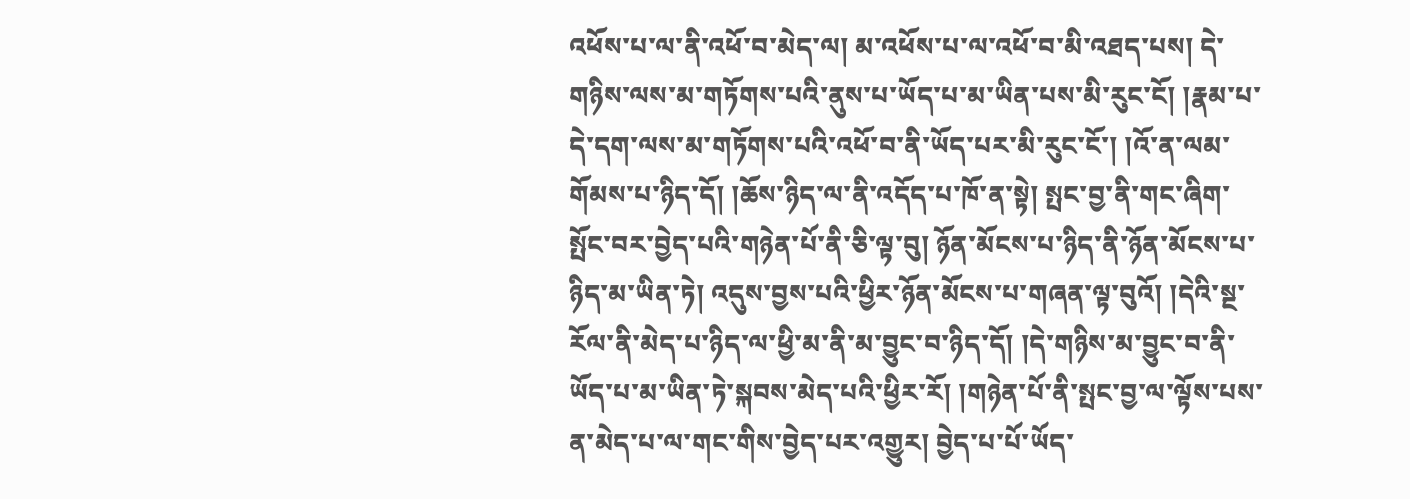འཕོས་པ་ལ་ནི་འཕོ་བ་མེད་ལ། མ་འཕོས་པ་ལ་འཕོ་བ་མི་འཐད་པས། དེ་གཉིས་ལས་མ་གཏོགས་པའི་ནུས་པ་ཡོད་པ་མ་ཡིན་པས་མི་རུང་ངོ། །རྣམ་པ་དེ་དག་ལས་མ་གཏོགས་པའི་འཕོ་བ་ནི་ཡོད་པར་མི་རུང་ངོ་། །འོ་ན་ལམ་གོམས་པ་ཉིད་དོ། །ཆོས་ཉིད་ལ་ནི་འདོད་པ་ཁོ་ན་སྟེ། སྤང་བྱ་ནི་གང་ཞིག་སྤོང་བར་བྱེད་པའི་གཉེན་པོ་ནི་ཅི་ལྟ་བུ། ཉོན་མོངས་པ་ཉིད་ནི་ཉོན་མོངས་པ་ཉིད་མ་ཡིན་ཏེ། འདུས་བྱས་པའི་ཕྱིར་ཉོན་མོངས་པ་གཞན་ལྟ་བུའོ། །དེའི་སྔ་རོལ་ནི་མེད་པ་ཉིད་ལ་ཕྱི་མ་ནི་མ་བྱུང་བ་ཉིད་དོ། །དེ་གཉིས་མ་བྱུང་བ་ནི་ཡོད་པ་མ་ཡིན་ཏེ་སྐབས་མེད་པའི་ཕྱིར་རོ། །གཉེན་པོ་ནི་སྤང་བྱ་ལ་ལྟོས་པས་ན་མེད་པ་ལ་གང་གིས་བྱེད་པར་འགྱུར། བྱེད་པ་པོ་ཡོད་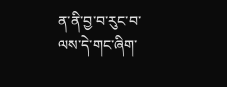ན་ནི་བྱ་བ་རུང་བ་ལས་དེ་གང་ཞིག་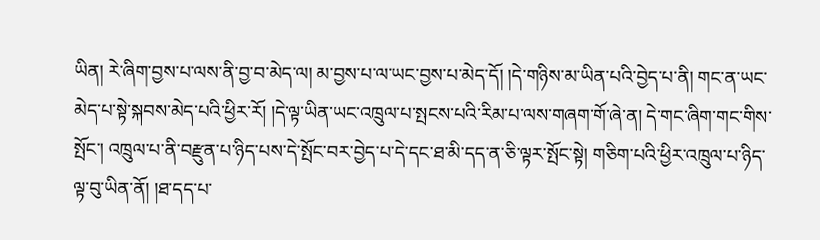ཡིན། རེ་ཞིག་བྱས་པ་ལས་ནི་བྱ་བ་མེད་ལ། མ་བྱས་པ་ལ་ཡང་བྱས་པ་མེད་དོ། །དེ་གཉིས་མ་ཡིན་པའི་བྱེད་པ་ནི། གང་ན་ཡང་མེད་པ་སྟེ་སྐབས་མེད་པའི་ཕྱིར་རོ། །དེ་ལྟ་ཡིན་ཡང་འཁྲུལ་པ་སྤངས་པའི་རིམ་པ་ལས་གཞག་གོ་ཞེ་ན། དེ་གང་ཞིག་གང་གིས་སྤོང་། འཁྲུལ་པ་ནི་བརྫུན་པ་ཉིད་པས་དེ་སྤོང་བར་བྱེད་པ་དེ་དང་ཐ་མི་དད་ན་ཅི་ལྟར་སྤོང་སྟེ། གཅིག་པའི་ཕྱིར་འཁྲུལ་པ་ཉིད་ལྟ་བུ་ཡིན་ནོ། །ཐ་དད་པ་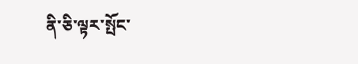ནི་ཅི་ལྟར་སྤོང་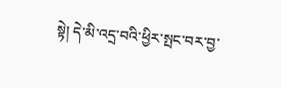སྟེ། དེ་མི་འདྲ་བའི་ཕྱིར་སྤང་བར་བྱ་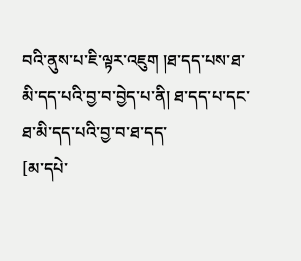བའི་ནུས་པ་ཇི་ལྟར་འཇུག །ཐ་དད་པས་ཐ་མི་དད་པའི་བྱ་བ་བྱེད་པ་ནི། ཐ་དད་པ་དང་ཐ་མི་དད་པའི་བྱ་བ་ཐ་དད་
[མ་དཔེ་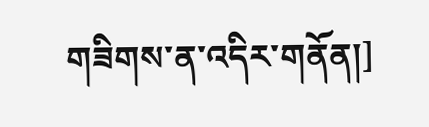གཟིགས་ན་འདིར་གནོན།]